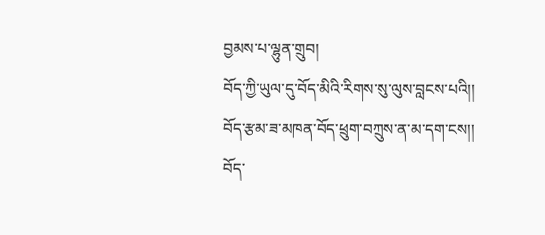བྱམས་པ་ལྷུན་གྲུབ།
བོད་ཀྱི་ཡུལ་དུ་བོད་མིའི་རིགས་སུ་ལུས་བླངས་པའི།།
བོད་རྩམ་ཟ་མཁན་བོད་ཕྲུག་བཀྲུས་ན་མ་དག་ངས།།
བོད་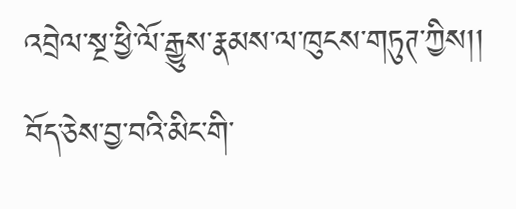འབྲེལ་སྔ་ཕྱི་ལོ་རྒྱུས་རྣམས་ལ་ཁུངས་གཏུཊ་ཀྱིས།།
བོད་ཅེས་བྱ་བའི་མིང་གི་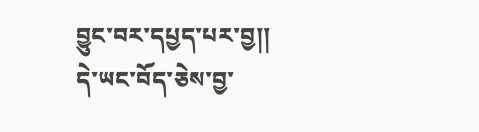བྱུང་བར་དཔྱད་པར་བྱ།།
དེ་ཡང་བོད་ཅེས་བྱ་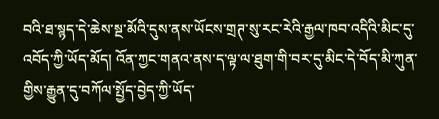བའི་ཐ་སྙད་དེ་ཆེས་སྔ་མོའི་དུས་ནས་ཡོངས་གྲཊ་སུ་རང་རེའི་རྒྱལ་ཁབ་འདིའི་མིང་དུ་འབོད་ཀྱི་ཡོད་མོད། འོན་ཀྱང་གནའ་ནས་ད་ལྟ་ལ་ཐུག་གི་བར་དུ་མིང་དེ་བོད་མི་ཀུན་གྱིས་རྒྱུན་དུ་བཀོལ་སྤྱོད་བྱེད་ཀྱི་ཡོད་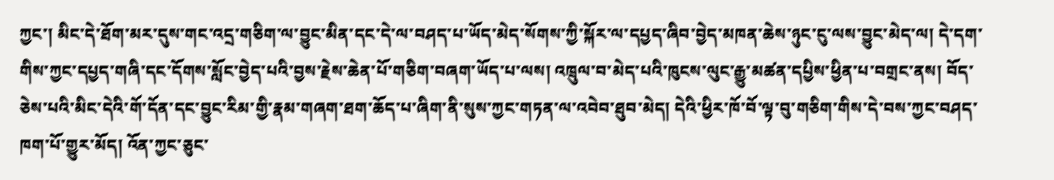ཀྱང་། མིང་དེ་ཐོག་མར་དུས་གང་འདྲ་གཅིག་ལ་བྱུང་མིན་དང་དེ་ལ་བཤད་པ་ཡོད་མེད་སོགས་ཀྱི་སྐོར་ལ་དཔྱད་ཞིབ་བྱེད་མཁན་ཆེས་ཉུང་ངུ་ལས་བྱུང་མེད་ལ། དེ་དག་གིས་ཀྱང་དཔྱད་གཞི་དང་དོགས་སློང་བྱེད་པའི་བྱས་རྗེས་ཆེན་པོ་གཅིག་བཞག་ཡོད་པ་ལས། འཁྲུལ་བ་མེད་པའི་ཁུངས་ལུང་རྒྱུ་མཚན་དཔྱིས་ཕྱིན་པ་བགྲང་ནས། བོད་ཅེས་པའི་མིང་དེའི་གོ་དོན་དང་བྱུང་རིམ་གྱི་རྣམ་གཞག་ཐག་ཆོད་པ་ཞིག་ནི་སུས་ཀྱང་གཏན་ལ་འབེབ་ཐུབ་མེད། དེའི་ཕྱིར་ཁོ་བོ་ལྟ་བུ་གཅིག་གིས་དེ་བས་ཀྱང་བཤད་ཁག་པོ་གྱུར་མོད། འོན་ཀྱང་ཅུང་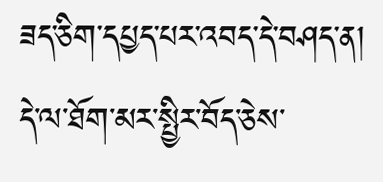ཟད་ཅིག་དཔྱད་པར་འབད་དེ་བཤད་ན། དེ་ལ་ཐོག་མར་སྤྱིར་བོད་ཅེས་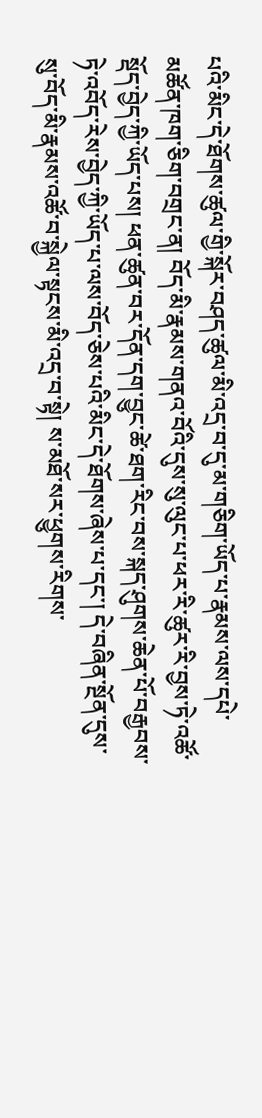པའི་མིང་དེ་ཐོགས་ཚུལ་གྱི་སྐོར་བཤད་ཚུལ་མི་འདྲ་བ་དུ་མ་གཅིག་ཡོད་པ་རྣམས་ལས་དཔེ་མཚོན་ཁག་ཅིག་བགྲང་ན། བོད་མི་རྣམས་གནའ་བོའི་དུས་སུ་ལུང་པ་ཕར་རི་ཚུར་རི་བྱས་ཏེ་འཚོ་སྡོད་བྱེད་ཀྱི་ཡོད་པས། ཕན་ཚུན་བར་དོན་དག་བྱུང་ཚེ་ཐག་རིང་བས་སྐད་ཤུགས་ཆེན་པོ་བརྒྱབས་ཏེ་འབོད་རེས་བྱེད་ཀྱི་ཡོད་པ་ལས་བོད་ཅེས་པའི་མིང་དེ་ཐོགས་ཞེས་པ་དང་། དེ་བཞིན་སྔོན་དུས་སུ་བོད་མི་རྣམས་འཚོ་བ་སྐྱེལ་སྟངས་མི་འདྲ་བ་སྟེ། ས་མཐོ་སར་ཕྱུགས་རིགས་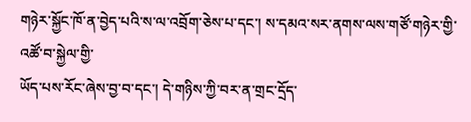གཉེར་སྐྱོང་ཁོ་ན་བྱེད་པའི་ས་ལ་འབྲོག་ཅེས་པ་དང་། ས་དམའ་སར་ནགས་ལས་གཙོ་གཉེར་གྱི་འཚོ་བ་སྐྱེལ་གྱི་
ཡོད་པས་རོང་ཞེས་བྱ་བ་དང་། དེ་གཉིས་ཀྱི་བར་ན་གྲང་དྲོད་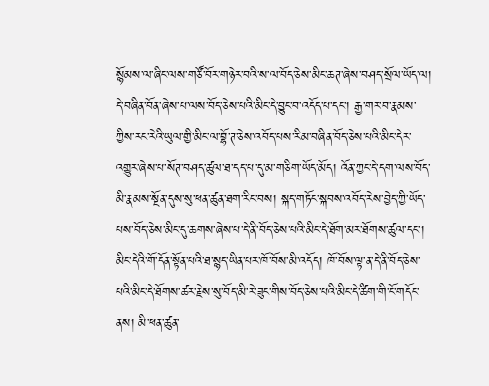སྙོམས་ལ་ཞིང་ལས་གཙོ་བོར་གཉེར་བའི་ས་ལ་བོད་ཅེས་མིང་ཆཊ་ཞེས་བཤད་སྲོལ་ཡོད་ལ། དེ་བཞིན་བོན་ཞེས་པ་ལས་བོད་ཅེས་པའི་མིང་དེ་བྱུང་བ་འདོད་པ་དང་། རྒྱ་གར་བ་རྣམས་ཀྱིས་རང་རེའི་ཡུལ་གྱི་མིང་ལ་བྷོ་ཊ་ཅེས་འབོད་པས་རིམ་བཞིན་བོད་ཅེས་པའི་མིང་དེར་འགྱུར་ཞེས་པ་སོཊ་བཤད་ཚུལ་ཐ་དད་པ་དུ་མ་གཅིག་ཡོད་མོད། འོན་ཀྱང་དེ་དག་ལས་བོད་མི་རྣམས་སྔོན་དུས་སུ་ཕན་ཚུན་ཐག་རིང་བས། སྐད་གཏོང་སྐབས་འབོད་རེས་བྱེད་ཀྱི་ཡོད་པས་བོད་ཅེས་མིང་དུ་ཆགས་ཞེས་པ་དེ་ནི་བོད་ཅེས་པའི་མིང་དེ་ཐོག་མར་ཐོགས་ཚུལ་དང་། མིང་དེའི་གོ་དོན་སྟོན་པའི་ཐ་སྙད་ཡིན་པར་ཁོ་བོས་མི་འདོད། ཁོ་བོས་ལྟ་ན་དེ་ནི་བོད་ཅེས་པའི་མིང་དེ་ཐོགས་ཚར་རྗེས་སུ་བོད་མི་རེ་ཟུང་གིས་བོད་ཅེས་པའི་མིང་དེ་ཚིག་གི་ངོ་གདོང་ནས། མི་ཕན་ཚུན་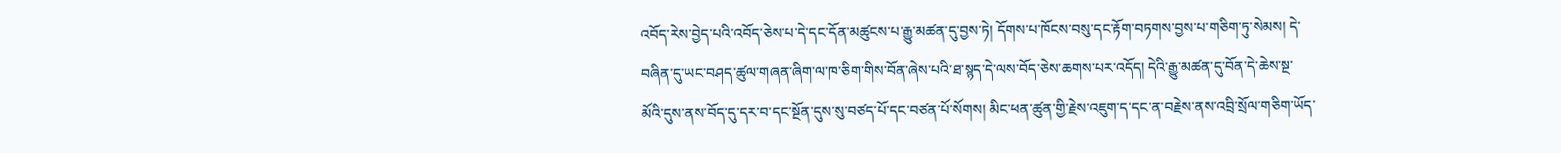འབོད་རེས་བྱེད་པའི་འབོད་ཅེས་པ་དེ་དང་དོན་མཚུངས་པ་རྒྱུ་མཚན་དུ་བྱས་ཏེ། དོགས་པ་ཁོངས་བསུ་དང་རྟོག་བཏགས་བྱས་པ་གཅིག་ཏུ་སེམས། དེ་བཞིན་དུ་ཡང་བཤད་ཚུལ་གཞན་ཞིག་ལ་ཁ་ཅིག་གིས་བོན་ཞེས་པའི་ཐ་སྙད་དེ་ལས་བོད་ཅེས་ཆགས་པར་འདོད། དེའི་རྒྱུ་མཚན་དུ་བོན་དེ་ཆེས་སྔ་མོའི་དུས་ནས་བོད་དུ་དར་བ་དང་སྔོན་དུས་སུ་བཙད་པོ་དང་བཙན་པོ་སོགས། མིང་ཕན་ཚུན་གྱི་རྗེས་འཇུག་ད་དང་ན་བརྗེས་ནས་འབྲི་སྲོལ་གཅིག་ཡོད་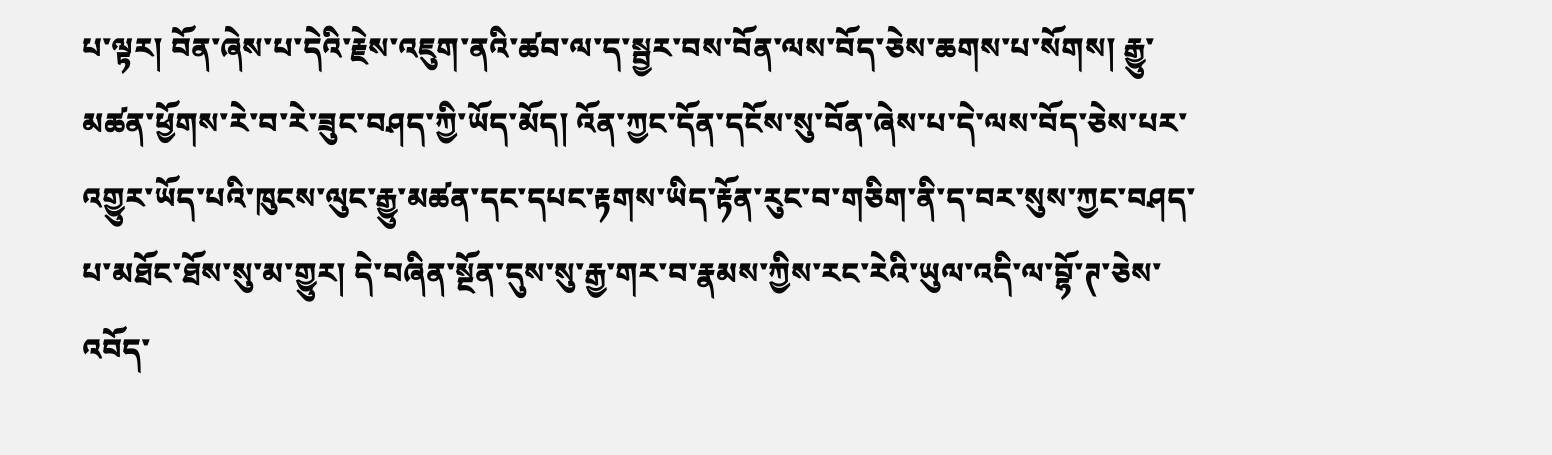པ་ལྟར། བོན་ཞེས་པ་དེའི་རྗེས་འཇུག་ནའི་ཚབ་ལ་ད་སྦྱར་བས་བོན་ལས་བོད་ཅེས་ཆགས་པ་སོགས། རྒྱུ་མཚན་ཕྱོགས་རེ་བ་རེ་ཟུང་བཤད་ཀྱི་ཡོད་མོད། འོན་ཀྱང་དོན་དངོས་སུ་བོན་ཞེས་པ་དེ་ལས་བོད་ཅེས་པར་འགྱུར་ཡོད་པའི་ཁུངས་ལུང་རྒྱུ་མཚན་དང་དཔང་རྟགས་ཡིད་རྟོན་རུང་བ་གཅིག་ནི་ད་བར་སུས་ཀྱང་བཤད་པ་མཐོང་ཐོས་སུ་མ་གྱུར། དེ་བཞིན་སྔོན་དུས་སུ་རྒྱ་གར་བ་རྣམས་ཀྱིས་རང་རེའི་ཡུལ་འདི་ལ་བྷོ་ཊ་ཅེས་འབོད་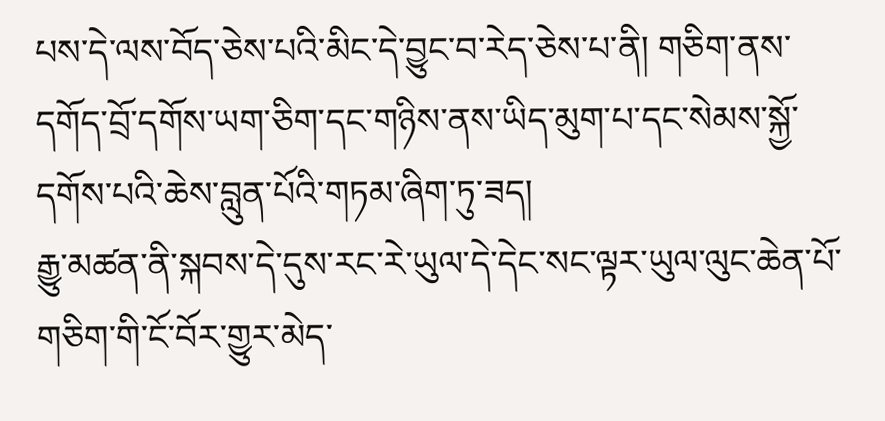པས་དེ་ལས་བོད་ཅེས་པའི་མིང་དེ་བྱུང་བ་རེད་ཅེས་པ་ནི། གཅིག་ནས་དགོད་བྲོ་དགོས་ཡག་ཅིག་དང་གཉིས་ནས་ཡིད་མུག་པ་དང་སེམས་སྐྱོ་དགོས་པའི་ཆེས་བླུན་པོའི་གཏམ་ཞིག་ཏུ་ཟད།
རྒྱུ་མཚན་ནི་སྐབས་དེ་དུས་རང་རེ་ཡུལ་དེ་དེང་སང་ལྟར་ཡུལ་ལུང་ཆེན་པོ་གཅིག་གི་ངོ་བོར་གྱུར་མེད་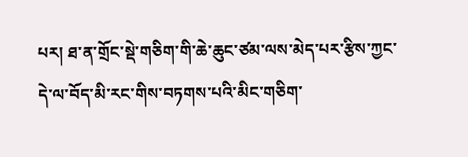པར། ཐ་ན་གྲོང་སྡེ་གཅིག་གི་ཆེ་ཆུང་ཙམ་ལས་མེད་པར་རྩིས་ཀྱང་དེ་ལ་བོད་མི་རང་གིས་བཏགས་པའི་མིང་གཅིག་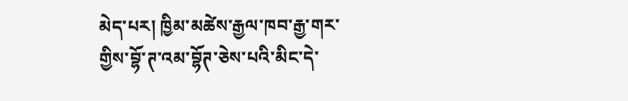མེད་པར། ཁྱིམ་མཚེས་རྒྱལ་ཁབ་རྒྱ་གར་གྱིས་བྷོ་ཊ་འམ་བྷོཊ་ཅེས་པའི་མིང་དེ་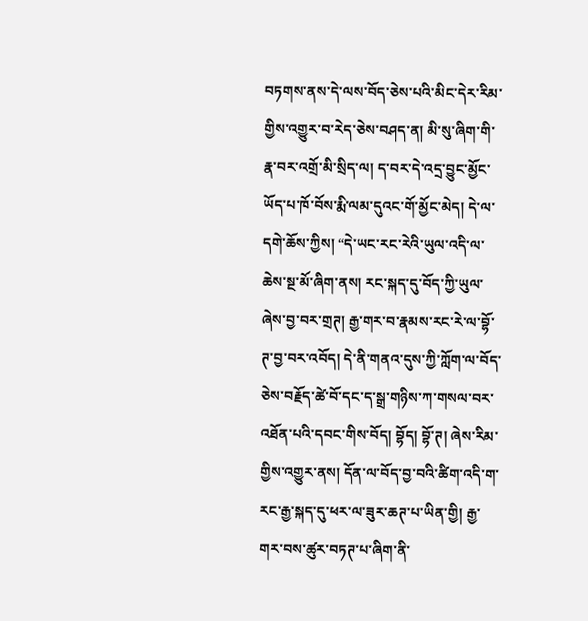བཏགས་ནས་དེ་ལས་བོད་ཅེས་པའི་མིང་དེར་རིམ་གྱིས་འགྱུར་བ་རེད་ཅེས་བཤད་ན། མི་སུ་ཞིག་གི་རྣ་བར་འགྲོ་མི་སྲིད་ལ། ད་བར་དེ་འདྲ་བྱུང་མྱོང་ཡོད་པ་ཁོ་བོས་རྨི་ལམ་དུའང་གོ་མྱོང་མེད། དེ་ལ་དགེ་ཆོས་ཀྱིས། “དེ་ཡང་རང་རེའི་ཡུལ་འདི་ལ་ཆེས་སྔ་མོ་ཞིག་ནས། རང་སྐད་དུ་བོད་ཀྱི་ཡུལ་ཞེས་བྱ་བར་གྲཊ། རྒྱ་གར་བ་རྣམས་རང་རེ་ལ་བྷོ་ཊ་བྱ་བར་འབོད། དེ་ནི་གནའ་དུས་ཀྱི་ཀློག་ལ་བོད་ཅེས་བརྗོད་ཚེ་བོ་དང་ད་སྒྲ་གཉིས་ཀ་གསལ་བར་འཐོན་པའི་དབང་གིས་བོད། བྷོད། བྷོ་ཊ། ཞེས་རིམ་གྱིས་འགྱུར་ནས། དོན་ལ་བོད་བྱ་བའི་ཚིག་འདི་ག་རང་རྒྱ་སྐད་དུ་ཕར་ལ་ཟུར་ཆཊ་པ་ཡིན་གྱི། རྒྱ་གར་བས་ཚུར་བཏཊ་པ་ཞིག་ནི་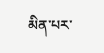མིན་པར་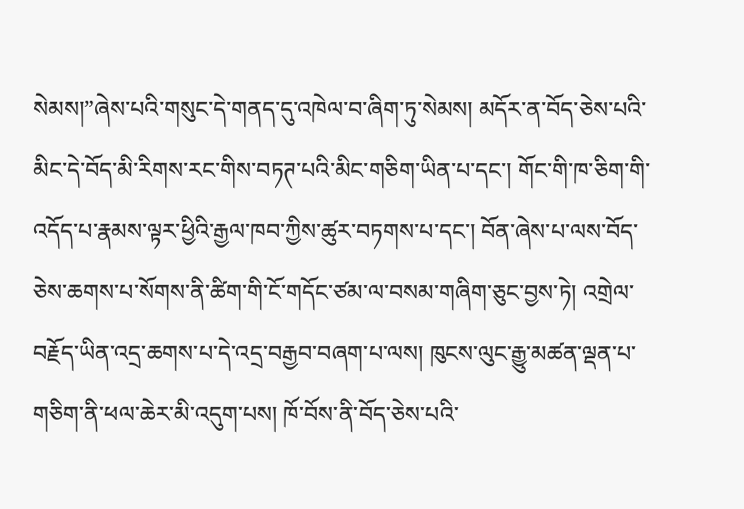སེམས།”ཞེས་པའི་གསུང་དེ་གནད་དུ་འཁེལ་བ་ཞིག་ཏུ་སེམས། མདོར་ན་བོད་ཅེས་པའི་མིང་དེ་བོད་མི་རིགས་རང་གིས་བཏཊ་པའི་མིང་གཅིག་ཡིན་པ་དང་། གོང་གི་ཁ་ཅིག་གི་འདོད་པ་རྣམས་ལྟར་ཕྱིའི་རྒྱལ་ཁབ་ཀྱིས་ཚུར་བཏགས་པ་དང་། བོན་ཞེས་པ་ལས་བོད་ཅེས་ཆགས་པ་སོགས་ནི་ཚིག་གི་ངོ་གདོང་ཙམ་ལ་བསམ་གཞིག་ཅུང་བྱས་ཏེ། འགྲེལ་བརྗོད་ཡིན་འདྲ་ཆགས་པ་དེ་འདྲ་བརྒྱབ་བཞག་པ་ལས། ཁུངས་ལུང་རྒྱུ་མཚན་ལྡན་པ་གཅིག་ནི་ཕལ་ཆེར་མི་འདུག་པས། ཁོ་བོས་ནི་བོད་ཅེས་པའི་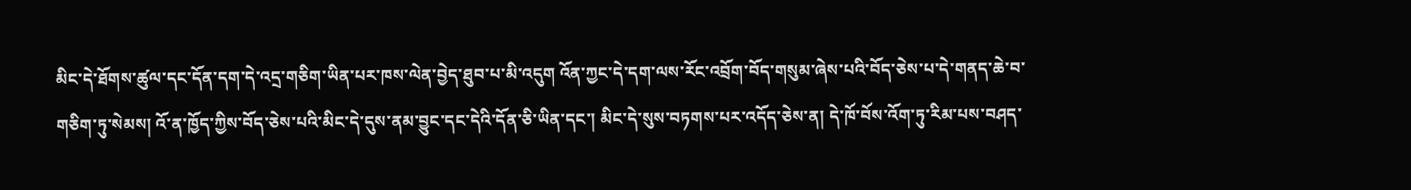མིང་དེ་ཐོགས་ཚུལ་དང་དོན་དག་དེ་འདྲ་གཅིག་ཡིན་པར་ཁས་ལེན་བྱེད་ཐུབ་པ་མི་འདུག འོན་ཀྱང་དེ་དག་ལས་རོང་འབྲོག་བོད་གསུམ་ཞེས་པའི་བོད་ཅེས་པ་དེ་གནད་ཆེ་བ་གཅིག་ཏུ་སེམས། འོ་ན་ཁྱོད་ཀྱིས་བོད་ཅེས་པའི་མིང་དེ་དུས་ནམ་བྱུང་དང་དེའི་དོན་ཅི་ཡིན་དང་། མིང་དེ་སུས་བཏགས་པར་འདོད་ཅེས་ན། དེ་ཁོ་བོས་འོག་ཏུ་རིམ་པས་བཤད་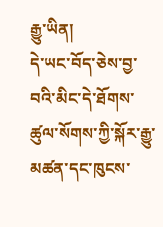རྒྱུ་ཡིན།
དེ་ཡང་བོད་ཅེས་བྱ་བའི་མིང་དེ་ཐོགས་ཚུལ་སོགས་ཀྱི་སྐོར་རྒྱུ་མཚན་དང་ཁུངས་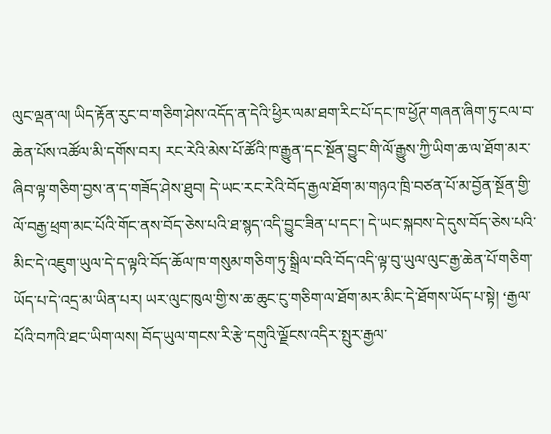ལུང་ལྡན་ལ། ཡིད་རྟོན་རུང་བ་གཅིག་ཤེས་འདོད་ན་དེའི་ཕྱིར་ལམ་ཐག་རིང་པོ་དང་ཁ་ཕྱོཊ་གཞན་ཞིག་ཏུ་ངལ་བ་ཆེན་པོས་འཚོལ་མི་དགོས་བར། རང་རེའི་མེས་པོ་ཚོའི་ཁ་རྒྱུན་དང་སྔོན་བྱུང་གི་ལོ་རྒྱུས་ཀྱི་ཡིག་ཆ་ལ་ཐོག་མར་ཞིབ་ལྟ་གཅིག་བྱས་ན་ད་གཟོད་ཤེས་ཐུབ། དེ་ཡང་རང་རེའི་བོད་རྒྱལ་ཐོག་མ་གཉའ་ཁྲི་བཙན་པོ་མ་བྱོན་སྔོན་གྱི་ལོ་བརྒྱ་ཕྲག་མང་པོའི་གོང་ནས་བོད་ཅེས་པའི་ཐ་སྙད་འདི་བྱུང་ཟིན་པ་དང་། དེ་ཡང་སྐབས་དེ་དུས་བོད་ཅེས་པའི་མིང་དེ་འཇུག་ཡུལ་དེ་ད་ལྟའི་བོད་ཆོལ་ཁ་གསུམ་གཅིག་ཏུ་སྒྲིལ་བའི་བོད་འདི་ལྟ་བུ་ཡུལ་ལུང་རྒྱ་ཆེན་པོ་གཅིག་ཡོད་པ་དེ་འདྲ་མ་ཡིན་པར། ཡར་ལུང་ཁུལ་གྱི་ས་ཆ་ཆུང་ངུ་གཅིག་ལ་ཐོག་མར་མིང་དེ་ཐོགས་ཡོད་པ་སྟེ། ‘རྒྱལ་པོའི་བཀའི་ཐང་ཡིག་ལས། བོད་ཡུལ་གངས་རི་རྩེ་དགུའི་ལྗོངས་འདིར་སྤུར་རྒྱལ་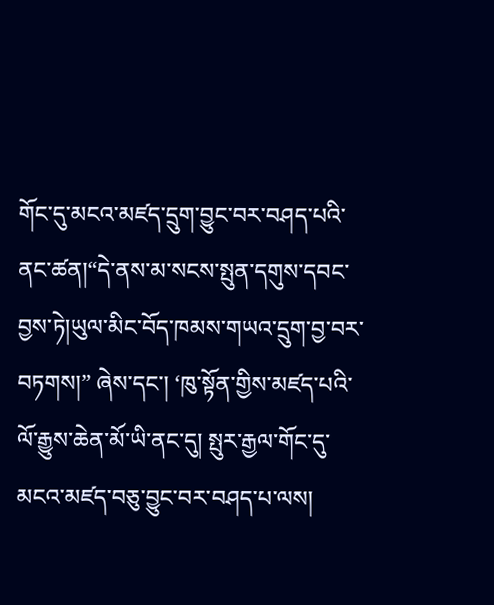གོང་དུ་མངའ་མཛད་དྲུག་བྱུང་བར་བཤད་པའི་ནང་ཚན།“དེ་ནས་མ་སངས་སྤུན་དགུས་དབང་བྱས་ཏེ།ཡུལ་མིང་བོད་ཁམས་གཡའ་དྲུག་བྱ་བར་བཏགས།” ཞེས་དང་། ‘ཁུ་སྟོན་གྱིས་མཛད་པའི་ལོ་རྒྱུས་ཆེན་མོ་ཡི་ནང་དུ། སྤུར་རྒྱལ་གོང་དུ་མངའ་མཛད་བཅུ་བྱུང་བར་བཤད་པ་ལས།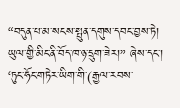“བདུན་པ་མ་སངས་སྤུན་དགུས་དབང་བྱས་ཏེ། ཡུལ་གྱི་མིང་ནི་བོད་ཁ་ཉ་དྲུག་ཟེར།” ཞེས་དང་། ‘ཏུང་ཧོང་གཏེར་ཡིག་གི་(རྒྱལ་རབས་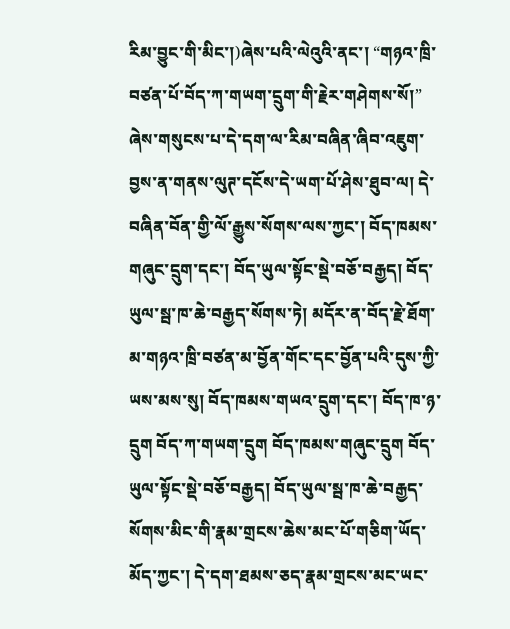རིམ་བྱུང་གི་མིང་།)ཞེས་པའི་ལེའུའི་ནང་། “གཉའ་ཁྲི་བཙན་པོ་བོད་ཀ་གཡག་དྲུག་གི་རྗེར་གཤེགས་སོ།” ཞེས་གསུངས་པ་དེ་དག་ལ་རིམ་བཞིན་ཞིབ་འཇུག་བྱས་ན་གནས་ལུཊ་དངོས་དེ་ཡག་པོ་ཤེས་ཐུབ་ལ། དེ་བཞིན་བོན་གྱི་ལོ་རྒྱུས་སོགས་ལས་ཀྱང་། བོད་ཁམས་གཞུང་དྲུག་དང་། བོད་ཡུལ་སྟོང་སྡེ་བཅོ་བརྒྱད། བོད་ཡུལ་སྦ་ཁ་ཆེ་བརྒྱད་སོགས་ཏེ། མདོར་ན་བོད་རྗེ་ཐོག་མ་གཉའ་ཁྲི་བཙན་མ་བྱོན་གོང་དང་བྱོན་པའི་དུས་ཀྱི་ཡས་མས་སུ། བོད་ཁམས་གཡའ་དྲུག་དང་། བོད་ཁ་ཉ་དྲུག བོད་ཀ་གཡག་དྲུག བོད་ཁམས་གཞུང་དྲུག བོད་ཡུལ་སྟོང་སྡེ་བཅོ་བརྒྱད། བོད་ཡུལ་སྦ་ཁ་ཆེ་བརྒྱད་སོགས་མིང་གི་རྣམ་གྲངས་ཆེས་མང་པོ་གཅིག་ཡོད་མོད་ཀྱང་། དེ་དག་ཐམས་ཅད་རྣམ་གྲངས་མང་ཡང་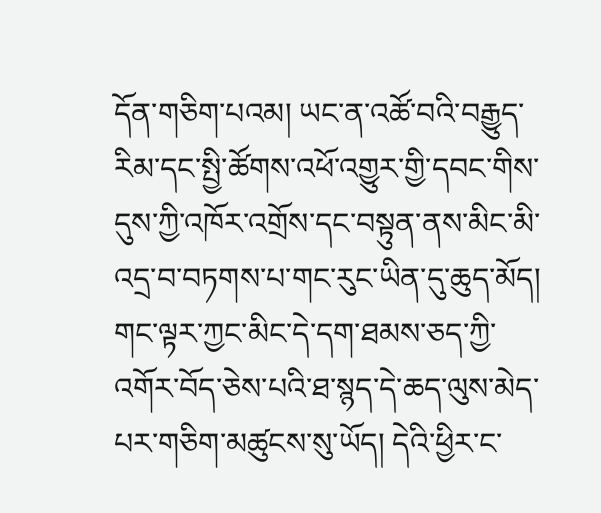དོན་གཅིག་པའམ། ཡང་ན་འཚོ་བའི་བརྒྱུད་རིམ་དང་སྤྱི་ཚོགས་འཕོ་འགྱུར་གྱི་དབང་གིས་དུས་ཀྱི་འཁོར་འགྲོས་དང་བསྟུན་ནས་མིང་མི་འདྲ་བ་བཏགས་པ་གང་རུང་ཡིན་དུ་ཆུད་མོད། གང་ལྟར་ཀྱང་མིང་དེ་དག་ཐམས་ཅད་ཀྱི་འགོར་བོད་ཅེས་པའི་ཐ་སྙད་དེ་ཆད་ལུས་མེད་པར་གཅིག་མཚུངས་སུ་ཡོད། དེའི་ཕྱིར་ང་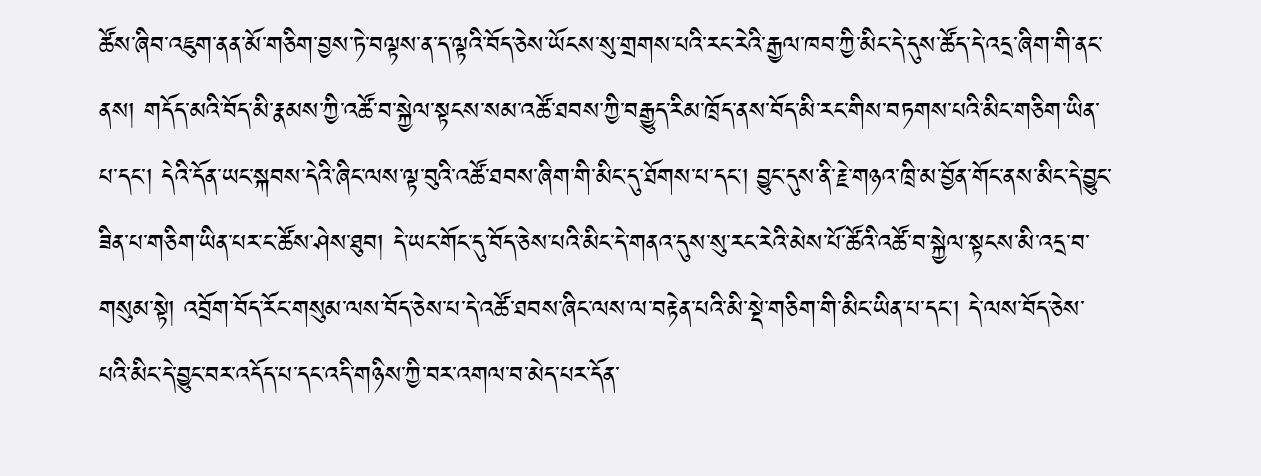ཚོས་ཞིབ་འཇུག་ནན་མོ་གཅིག་བྱས་ཏེ་བལྟས་ན་ད་ལྟའི་བོད་ཅེས་ཡོངས་སུ་གྲགས་པའི་རང་རེའི་རྒྱལ་ཁབ་ཀྱི་མིང་དེ་དུས་ཚོད་དེ་འདྲ་ཞིག་གི་ནང་ནས། གདོད་མའི་བོད་མི་རྣམས་ཀྱི་འཚོ་བ་སྐྱེལ་སྟངས་སམ་འཚོ་ཐབས་ཀྱི་བརྒྱུད་རིམ་ཁྲོད་ནས་བོད་མི་རང་གིས་བཏགས་པའི་མིང་གཅིག་ཡིན་པ་དང་། དེའི་དོན་ཡང་སྐབས་དེའི་ཞིང་ལས་ལྟ་བུའི་འཚོ་ཐབས་ཞིག་གི་མིང་དུ་ཐོགས་པ་དང་། བྱུང་དུས་ནི་རྗེ་གཉའ་ཁྲི་མ་བྱོན་གོང་ནས་མིང་དེ་བྱུང་ཟིན་པ་གཅིག་ཡིན་པར་ང་ཚོས་ཤེས་ཐུབ། དེ་ཡང་གོང་དུ་བོད་ཅེས་པའི་མིང་དེ་གནའ་དུས་སུ་རང་རེའི་མེས་པོ་ཚོའི་འཚོ་བ་སྐྱེལ་སྟངས་མི་འདྲ་བ་གསུམ་སྟེ། འབྲོག་བོད་རོང་གསུམ་ལས་བོད་ཅེས་པ་དེ་འཚོ་ཐབས་ཞིང་ལས་ལ་བརྟེན་པའི་མི་སྡེ་གཅིག་གི་མིང་ཡིན་པ་དང་། དེ་ལས་བོད་ཅེས་པའི་མིང་དེ་བྱུང་བར་འདོད་པ་དང་འདི་གཉིས་ཀྱི་བར་འགལ་བ་མེད་པར་དོན་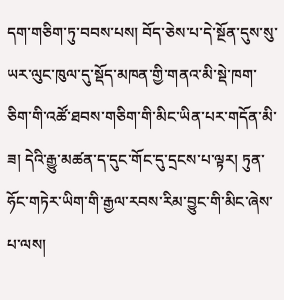དག་གཅིག་ཏུ་བབས་པས། བོད་ཅེས་པ་དེ་སྔོན་དུས་སུ་ཡར་ལུང་ཁུལ་དུ་སྡོད་མཁན་གྱི་གནའ་མི་སྡེ་ཁག་ཅིག་གི་འཚོ་ཐབས་གཅིག་གི་མིང་ཡིན་པར་གདོན་མི་ཟ། དེའི་རྒྱུ་མཚན་ད་དུང་གོང་དུ་དྲངས་པ་ལྟར། ཏུན་ཧོང་གཏེར་ཡིག་གི་རྒྱལ་རབས་རིམ་བྱུང་གི་མིང་ཞེས་པ་ལས།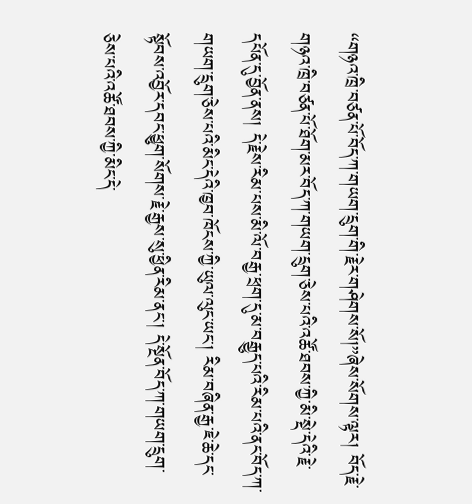“གཉའ་ཁྲི་བཙན་པོ་བོད་ཀ་གཡག་དྲུག་གི་རྗེར་གཤེགས་སོ།”ཞེས་སོགས་ལྟར། བོད་རྗེ་གཉའ་ཁྲི་བཙན་པོ་ཐོག་མར་བོད་ཀ་གཡག་དྲུག་ཅེས་པའི་འཚོ་ཐབས་ཀྱི་མི་སྡེ་དེའི་རྗེ་དཔོན་དུ་བྱོན་ནས། དེ་རྗེས་རིམ་པས་མི་ལོ་བརྒྱ་ཕྲག་དུ་མ་བརྒྱུད་པའི་རིམ་པའི་ནང་བོད་ཀ་གཡག་དྲུག་ཅེས་པའི་མིང་དེའི་ཁྱབ་ཁོངས་ཀྱི་ཡུལ་ལུང་ཡང་། རིམ་བཞིན་རྒྱ་ཇེ་ཆེ་དང་སྟོབས་འབྱོར་དབང་ཕྱུག་སོགས་རྗེ་རྒྱས་སུ་ཕྱིན་རིམ་ནང་། དེ་སྔོན་བོད་ཀ་གཡག་དྲུག་ཅེས་པའི་འཚོ་ཐབས་ཀྱི་མིང་དེ་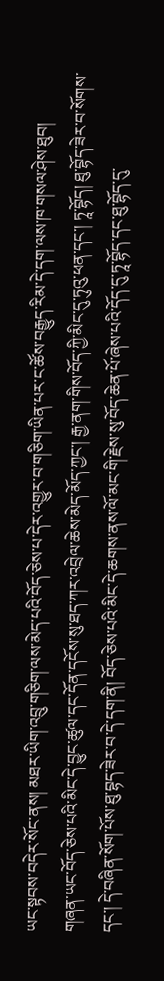ཡང་སྟབས་བདེར་སོང་ནས། མཐར་ཡིག་འབྲུ་གཅིག་ལས་མེད་པའི་བོད་ཅེས་པ་དེར་འགྱུར་བ་གཅིག་ཡིན་པར་ང་ཚོས་བརྒྱུད་རིམ་དེ་དག་ལས་ཁ་གསལ་ཤེས་ཐུབ།
གཞན་ཡང་བོད་ཅེས་པའི་མིང་དེ་བྱུང་ཚུལ་དང་དོན་དངོས་སུ་ཐད་ཀར་འབྲེལ་ཆེས་མེད་མོད་ཀྱང་། རྒྱ་ནག་གིས་བོད་ཀྱི་མིང་དུ་ཏུའུ་ཕན་དང་། ཏཱ་བྷོད། ཐུ་བྷོད་ཟེར་བ་སོགས་དང་། དེ་བཞིན་སོག་པོས་ཐུ་བྷད་ཟེར་བ་དེ་དག་ནི། བོད་ཅེས་པའི་མིང་དེ་ཆགས་ནས་ལོ་མང་གི་རྗེས་སུ་བོད་ཆེན་པོ་ཞེས་པའི་དོད་དུ་ཏཱ་བྷོད་དང་ཐུ་བྷོད་དུ་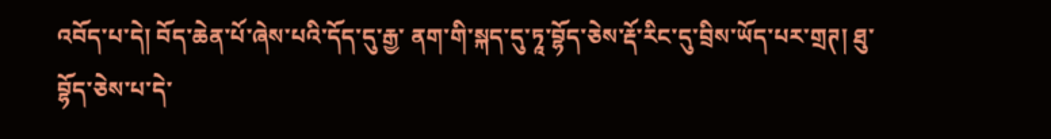འབོད་པ་དེ། བོད་ཆེན་པོ་ཞེས་པའི་དོད་དུ་རྒྱ་ ནག་གི་སྐད་དུ་ཏཱ་བྷོད་ཅེས་རྡོ་རིང་དུ་བྲིས་ཡོད་པར་གྲཊ། ཐུ་བྷོད་ཅེས་པ་དེ་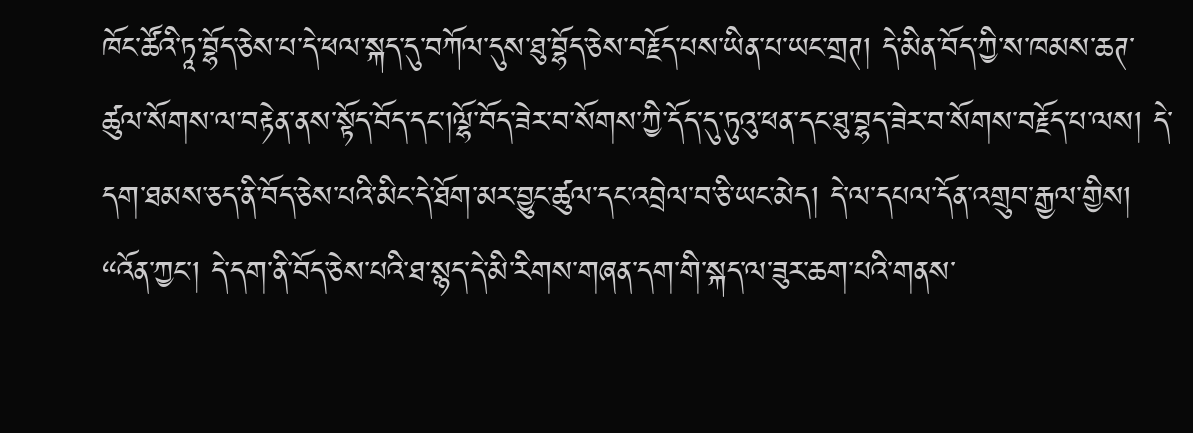ཁོང་ཚོའི་ཏཱ་བྷོད་ཅེས་པ་དེ་ཕལ་སྐད་དུ་བཀོལ་དུས་ཐུ་བྷོད་ཅེས་བརྗོད་པས་ཡིན་པ་ཡང་གྲཊ། དེ་མིན་བོད་ཀྱི་ས་ཁམས་ཆཊ་ཚུལ་སོགས་ལ་བརྟེན་ནས་སྟོད་བོད་དང་།ལྷོ་བོད་ཟེར་བ་སོགས་ཀྱི་དོད་དུ་ཏུའུ་ཕན་དང་ཐུ་བྷད་ཟེར་བ་སོགས་བརྗོད་པ་ལས། དེ་དག་ཐམས་ཅད་ནི་བོད་ཅེས་པའི་མིང་དེ་ཐོག་མར་བྱུང་ཚུལ་དང་འབྲེལ་བ་ཅི་ཡང་མེད། དེ་ལ་དཔལ་དོན་འགྲུབ་རྒྱལ་གྱིས། “འོན་ཀྱང་། དེ་དག་ནི་བོད་ཅེས་པའི་ཐ་སྙད་དེ་མི་རིགས་གཞན་དག་གི་སྐད་ལ་ཟུར་ཆག་པའི་གནས་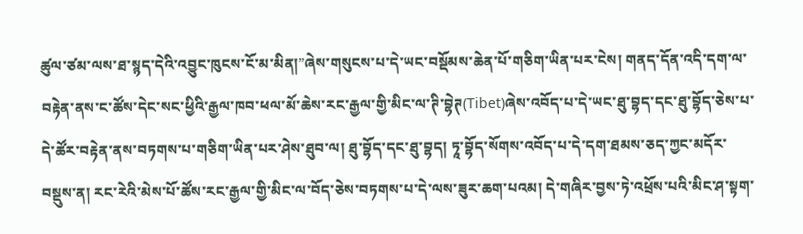ཚུལ་ཙམ་ལས་ཐ་སྙད་དེའི་འབྱུང་ཁུངས་ངོ་མ་མིན།”ཞེས་གསུངས་པ་དེ་ཡང་བསྡོམས་ཆེན་པོ་གཅིག་ཡིན་པར་ངེས། གནད་དོན་འདི་དག་ལ་བརྟེན་ནས་ང་ཚོས་དེང་སང་ཕྱིའི་རྒྱལ་ཁབ་ཕལ་མོ་ཆེས་རང་རྒྱལ་གྱི་མིང་ལ་ཊི་བྷེཊ(Tibet)ཞེས་འབོད་པ་དེ་ཡང་ཐུ་བྷད་དང་ཐུ་བྷོད་ཅེས་པ་དེ་ཚོར་བརྟེན་ནས་བཏགས་པ་གཅིག་ཡིན་པར་ཤེས་ཐུབ་ལ། ཐུ་བྷོད་དང་ཐུ་བྷད། ཏཱ་བྷོད་སོགས་འབོད་པ་དེ་དག་ཐམས་ཅད་ཀྱང་མདོར་བསྡུས་ན། རང་རེའི་མེས་པོ་ཚོས་རང་རྒྱལ་གྱི་མིང་ལ་བོད་ཅེས་བཏགས་པ་དེ་ལས་ཟུར་ཆག་པའམ། དེ་གཞིར་བྱས་ཏེ་འཕྲོས་པའི་མིང་ཤ་སྟག་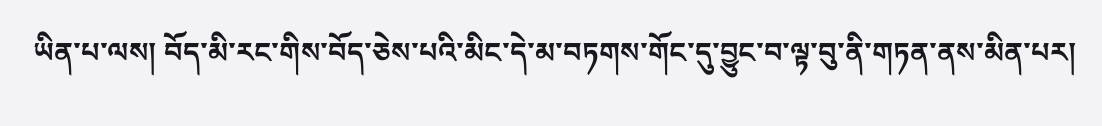ཡིན་པ་ལས། བོད་མི་རང་གིས་བོད་ཅེས་པའི་མིང་དེ་མ་བཏགས་གོང་དུ་བྱུང་བ་ལྟ་བུ་ནི་གཏན་ནས་མིན་པར།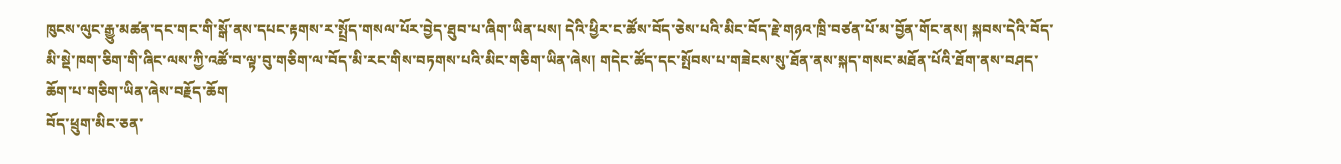ཁུངས་ལུང་རྒྱུ་མཚན་དང་གང་གི་སྒོ་ནས་དཔང་རྟགས་ར་སྤྲོད་གསལ་པོར་བྱེད་ཐུབ་པ་ཞིག་ཡིན་པས། དེའི་ཕྱིར་ང་ཚོས་བོད་ཅེས་པའི་མིང་བོད་རྗེ་གཉའ་ཁྲི་བཙན་པོ་མ་བྱོན་གོང་ནས། སྐབས་དེའི་བོད་མི་སྡེ་ཁག་ཅིག་གི་ཞིང་ལས་ཀྱི་འཚོ་བ་ལྟ་བུ་གཅིག་ལ་བོད་མི་རང་གིས་བཏགས་པའི་མིང་གཅིག་ཡིན་ཞེས། གདེང་ཚོད་དང་སྤོབས་པ་གཟེངས་སུ་ཐོན་ནས་སྐད་གསང་མཐོན་པོའི་ཐོག་ནས་བཤད་ཆོག་པ་གཅིག་ཡིན་ཞེས་བརྗོད་ཆོག
བོད་ཕྲུག་མིང་ཅན་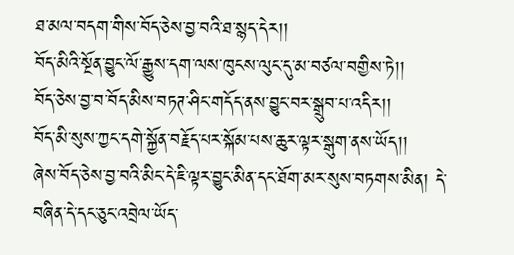ཐ་མལ་བདག་གིས་བོད་ཅེས་བྱ་བའི་ཐ་སྙད་དེར།།
བོད་མིའི་སྔོན་བྱུང་ལོ་རྒྱུས་དག་ལས་ཁུངས་ལུང་དུ་མ་བཙལ་བགྱིས་ཏེ།།
བོད་ཅེས་བྱ་བ་བོད་མིས་བཏཊ་ཤིང་གདོད་ནས་བྱུང་བར་སྒྲུབ་པ་འདིར།།
བོད་མི་སུས་ཀྱང་དགེ་སྐྱོན་བརྗོད་པར་སྐོམ་པས་ཆུར་ལྟར་སྒུག་ནས་ཡོད།།
ཞེས་བོད་ཅེས་བྱ་བའི་མིང་དེ་ཇི་ལྟར་བྱུང་མིན་དང་ཐོག་མར་སུས་བཏགས་མིན། དེ་བཞིན་དེ་དང་ཅུང་འབྲེལ་ཡོད་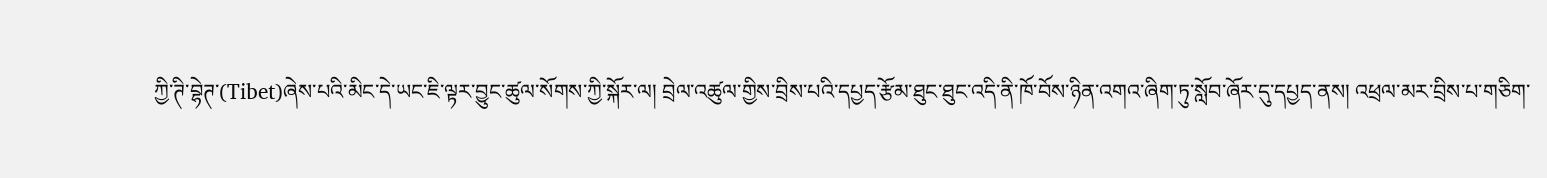ཀྱི་ཊི་བྷེཊ་(Tibet)ཞེས་པའི་མིང་དེ་ཡང་ཇི་ལྟར་བྱུང་ཚུལ་སོགས་ཀྱི་སྐོར་ལ། བྲེལ་འཚུལ་གྱིས་བྲིས་པའི་དཔྱད་རྩོམ་ཐུང་ཐུང་འདི་ནི་ཁོ་བོས་ཉིན་འགའ་ཞིག་ཏུ་སློབ་ཞོར་དུ་དཔྱད་ནས། འཕྲལ་མར་བྲིས་པ་གཅིག་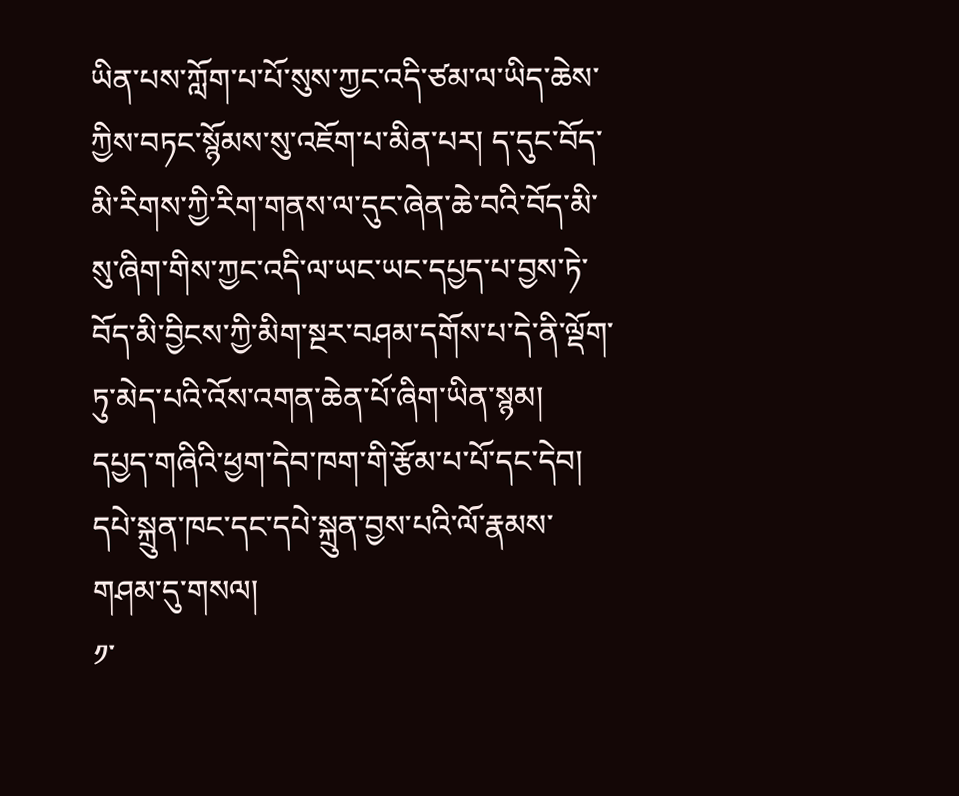ཡིན་པས་ཀློག་པ་པོ་སུས་ཀྱང་འདི་ཙམ་ལ་ཡིད་ཆེས་ཀྱིས་བཏང་སྙོམས་སུ་འཇོག་པ་མིན་པར། ད་དུང་བོད་མི་རིགས་ཀྱི་རིག་གནས་ལ་དུང་ཞེན་ཆེ་བའི་བོད་མི་སུ་ཞིག་གིས་ཀྱང་འདི་ལ་ཡང་ཡང་དཔྱད་པ་བྱས་ཏེ་བོད་མི་བྱིངས་ཀྱི་མིག་སྔར་བཤམ་དགོས་པ་དེ་ནི་ལྡོག་ཏུ་མེད་པའི་འོས་འགན་ཆེན་པོ་ཞིག་ཡིན་སྙམ།
དཔྱད་གཞིའི་ཕྱག་དེབ་ཁག་གི་རྩོམ་པ་པོ་དང་དེབ། དཔེ་སྐྲུན་ཁང་དང་དཔེ་སྐྲུན་བྱས་པའི་ལོ་རྣམས་གཤམ་དུ་གསལ།
༡་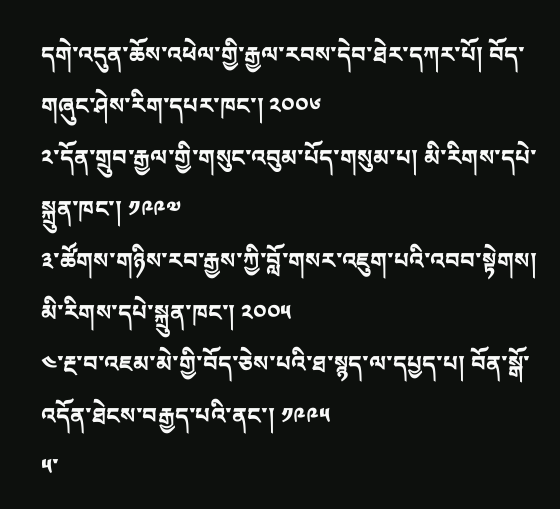དགེ་འདུན་ཆོས་འཕེལ་གྱི་རྒྱལ་རབས་དེབ་ཐེར་དཀར་པོ། བོད་གཞུང་ཤེས་རིག་དཔར་ཁང་། ༢༠༠༦
༢་དོན་གྲུབ་རྒྱལ་གྱི་གསུང་འབུམ་པོད་གསུམ་པ། མི་རིགས་དཔེ་སྐྲུན་ཁང་། ༡༩༩༧
༣་ཚོགས་གཉིས་རབ་རྒྱས་ཀྱི་བློ་གསར་འཇུག་པའི་འབབ་སྟེགས། མི་རིགས་དཔེ་སྐྲུན་ཁང་། ༢༠༠༥
༤་རྔ་བ་འཇམ་མེ་གྱི་བོད་ཅེས་པའི་ཐ་སྙད་ལ་དཔྱད་པ། བོན་སྒོ་འདོན་ཐེངས་བརྒྱད་པའི་ནང་། ༡༩༩༥
༥་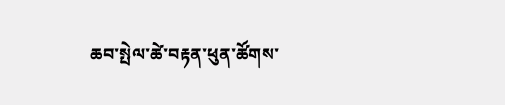ཆབ་སྤེལ་ཚེ་བརྟན་ཕུན་ཚོགས་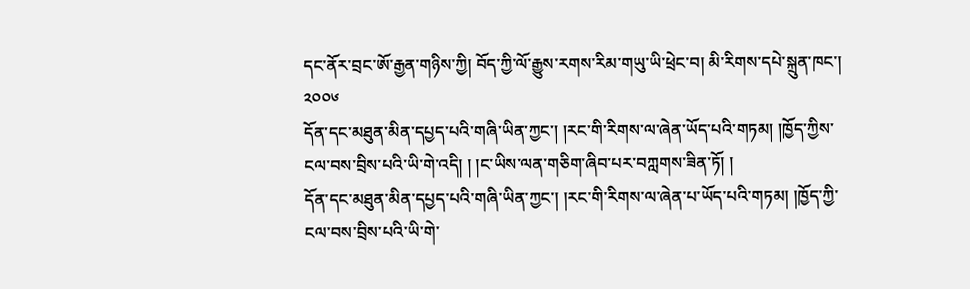དང་ནོར་བྲང་ཨོ་རྒྱན་གཉིས་ཀྱི། བོད་ཀྱི་ལོ་རྒྱུས་རགས་རིམ་གཡུ་ཡི་ཕྲེང་བ། མི་རིགས་དཔེ་སྐྲུན་ཁང་། ༢༠༠༦
དོན་དང་མཐུན་མིན་དཔྱད་པའི་གཞི་ཡིན་ཀྱང་། །རང་གི་རིགས་ལ་ཞེན་ཡོད་པའི་གཏམ། །ཁྱོད་ཀྱིས་ངལ་བས་བྲིས་པའི་ཡི་གེ་འདི། ། །ང་ཡིས་ལན་གཅིག་ཞིབ་པར་བཀླགས་ཟིན་ཏོ། །
དོན་དང་མཐུན་མིན་དཔྱད་པའི་གཞི་ཡིན་ཀྱང་། །རང་གི་རིགས་ལ་ཞེན་པ་ཡོད་པའི་གཏམ། །ཁྱོད་ཀྱི་ངལ་བས་བྲིས་པའི་ཡི་གེ་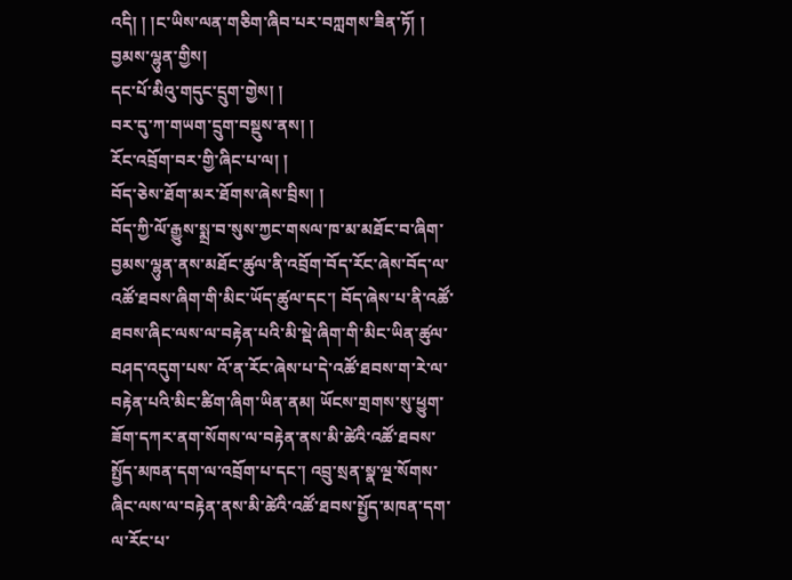འདི། ། །ང་ཡིས་ལན་གཅིག་ཞིབ་པར་བཀླགས་ཟིན་ཏོ། །
བྱམས་ལྷུན་གྱིས།
དང་པོ་མིའུ་གདུང་དྲུག་གྱེས། །
བར་དུ་ཀ་གཡག་དྲུག་བསྡུས་ནས། །
རོང་འབྲོག་བར་གྱི་ཞིང་པ་ལ། །
བོད་ཅེས་ཐོག་མར་ཐོགས་ཞེས་བྲིས། །
བོད་ཀྱི་ལོ་རྒྱུས་སྨྲ་བ་སུས་ཀྱང་གསལ་ཁ་མ་མཐོང་བ་ཞིག་བྱམས་ལྷུན་ནས་མཐོང་ཚུལ་ནི་འབྲོག་བོད་རོང་ཞེས་བོད་ལ་འཚོ་ཐབས་ཞིག་གི་མིང་ཡོད་ཚུལ་དང་། བོད་ཞེས་པ་ནི་འཚོ་ཐབས་ཞིང་ལས་ལ་བརྟེན་པའི་མི་སྡེ་ཞིག་གི་མིང་ཡིན་ཚུལ་བཤད་འདུག་པས་ འོ་ན་རོང་ཞེས་པ་དེ་འཚོ་ཐབས་ག་རེ་ལ་བརྟེན་པའི་མིང་ཚིག་ཞིག་ཡིན་ནམ། ཡོངས་གྲགས་སུ་ཕྱུག་ཟོག་དཀར་ནག་སོགས་ལ་བརྟེན་ནས་མི་ཚེའི་འཚོ་ཐབས་སྤྱོད་མཁན་དག་ལ་འབྲོག་པ་དང་། འབྲུ་སྲན་སྣ་ལྔ་སོགས་ཞིང་ལས་ལ་བརྟེན་ནས་མི་ཚེའི་འཚོ་ཐབས་སྤྱོད་མཁན་དག་ལ་རོང་པ་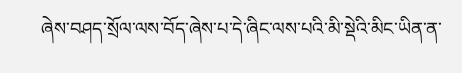ཞེས་བཤད་སྲོལ་ལས་བོད་ཞེས་པ་དེ་ཞིང་ལས་པའི་མི་སྡེའི་མིང་ཡིན་ན་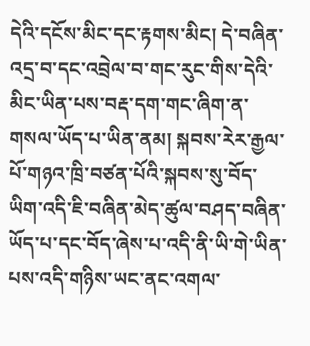དེའི་དངོས་མིང་དང་རྟགས་མིང། དེ་བཞིན་འདྲ་བ་དང་འབྲེལ་བ་གང་རུང་གིས་དེའི་མིང་ཡིན་པས་བརྡ་དག་གང་ཞིག་ན་གསལ་ཡོད་པ་ཡིན་ནམ། སྐབས་རེར་རྒྱལ་པོ་གཉའ་ཁྲི་བཙན་པོའི་སྐབས་སུ་བོད་ཡིག་འདི་ཇི་བཞིན་མེད་ཚུལ་བཤད་བཞིན་ཡོད་པ་དང་བོད་ཞེས་པ་འདི་ནི་ཡི་གེ་ཡིན་པས་འདི་གཉིས་ཡང་ནང་འགལ་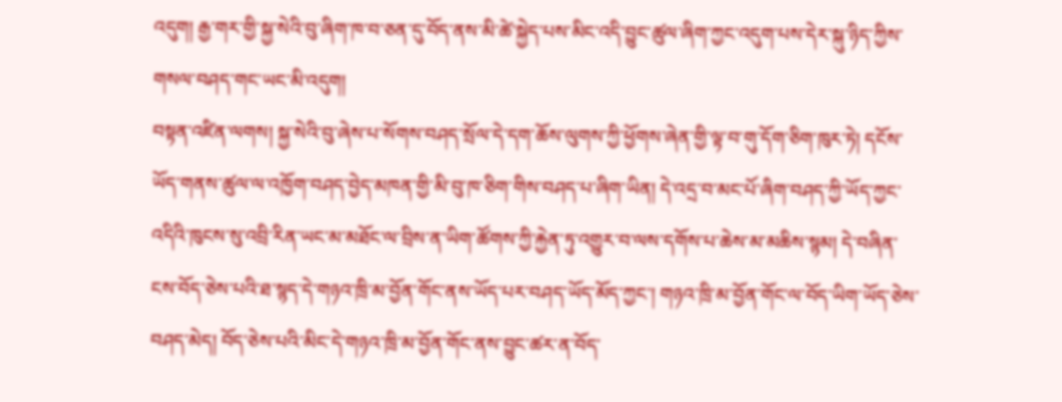འདུག། རྒྱ་གར་གྱི་སྐྱ་སེའི་བུ་ཞིག་ཁ་བ་ཅན་དུ་བོད་ནས་མི་ཚེ་སྐྱེད་པས་མིང་འདི་བྱུང་ཚུལ་ཞིག་ཀྱང་འདུག་པས་དེར་སྐུ་ཉིད་ཀྱིས་གསལ་བཤད་གང་ཡང་མི་འདུག།
བསྟན་འཛིན་ལགས། སྐྱ་སེའི་བུ་ཞེས་པ་སོགས་བཤད་སྲོལ་དེ་དག་ཆོས་ལུགས་ཀྱི་ཕྱོགས་ཞེན་གྱི་ལྟ་བ་གུ་དོག་ཅིག་ཁུར་ཏེ། དངོས་ཡོད་གནས་ཚུལ་ལ་འཁྱོག་བཤད་བྱེད་མཁན་གྱི་མི་བུ་ཁ་ཅིག་གིས་བཤད་པ་ཞིག་ཡིན། དེ་འདྲ་བ་མང་པོ་ཞིག་བཤད་ཀྱི་ཡོད་ཀྱང་འདིའི་ཁུངས་སུ་འབྲི་རིན་ཡང་མ་མཐོང་ལ་བྲིས་ན་ཡིག་ཚོགས་ཀྱི་རྐྱེན་ཏུ་འགྱུར་བ་ལས་དགོས་པ་ཆེས་མ་མཆིས་སྙམ། དེ་བཞིན་ངས་བོད་ཅེས་པའི་ཐ་སྙད་དེ་གཉའ་ཁྲི་མ་བྱོན་གོང་ནས་ཡོད་པར་བཤད་ཡོད་མོད་ཀྱང་། གཉའ་ཁྲི་མ་བྱོན་གོང་ལ་བོད་ཡིག་ཡོད་ཅེས་བཤད་མེད། བོད་ཅེས་པའི་མིང་དེ་གཉའ་ཁྲི་མ་བྱོན་གོང་ནས་བྱུང་ཚར་ན་བོད་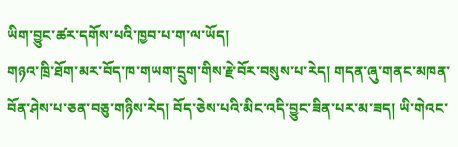ཡིག་བྱུང་ཚར་དགོས་པའི་ཁྱབ་པ་ག་ལ་ཡོད།
གཉའ་ཁྲི་ཐོག་མར་བོད་ཁ་གཡག་དྲུག་གིས་རྗེ་བོར་བསུས་པ་རེད། གདན་ཞུ་གནང་མཁན་བོན་ཤེས་པ་ཅན་བཅུ་གཉིས་རེད། བོད་ཅེས་པའི་མིང་འདི་བྱུང་ཟིན་པར་མ་ཟད། ཡི་གེའང་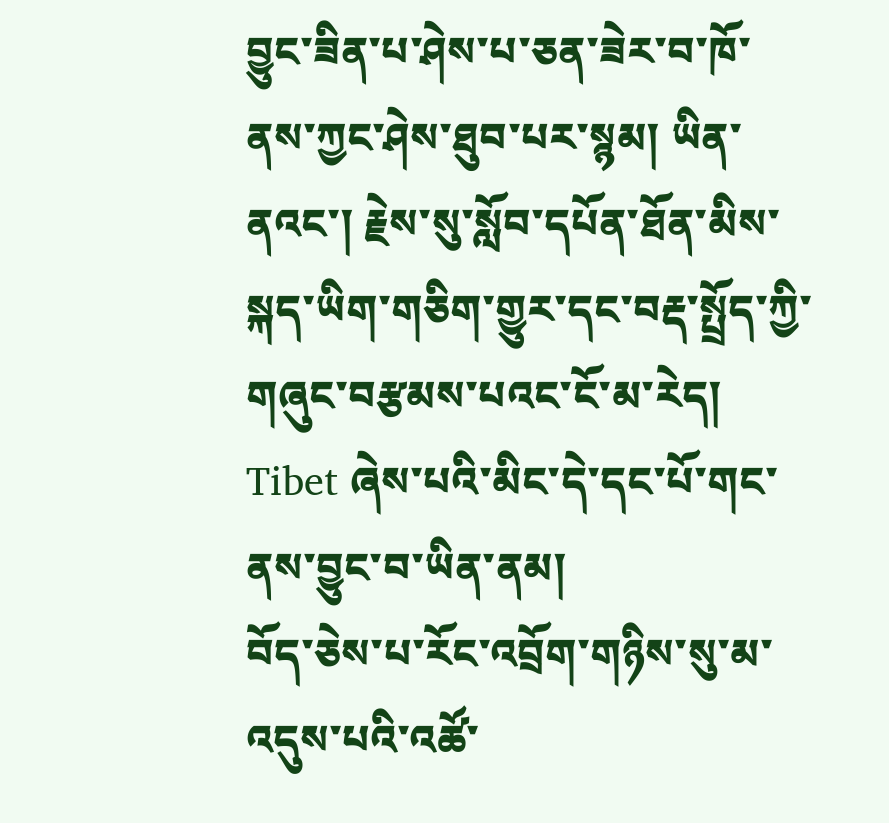བྱུང་ཟིན་པ་ཤེས་པ་ཅན་ཟེར་བ་ཁོ་ནས་ཀྱང་ཤེས་ཐུབ་པར་སྙམ། ཡིན་ནའང་། རྗེས་སུ་སློབ་དཔོན་ཐོན་མིས་སྐད་ཡིག་གཅིག་གྱུར་དང་བརྡ་སྤྲོད་ཀྱི་གཞུང་བརྩམས་པའང་ངོ་མ་རེད།
Tibet ཞེས་པའི་མིང་དེ་དང་པོ་གང་ནས་བྱུང་བ་ཡིན་ནམ།
བོད་ཅེས་པ་རོང་འབྲོག་གཉིས་སུ་མ་འདུས་པའི་འཚོ་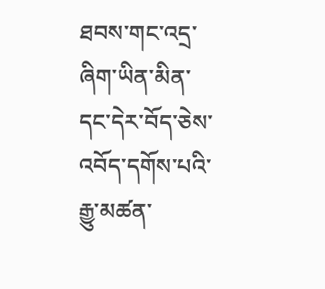ཐབས་གང་འདྲ་ཞིག་ཡིན་མིན་དང་དེར་བོད་ཅེས་འབོད་དགོས་པའི་རྒྱུ་མཚན་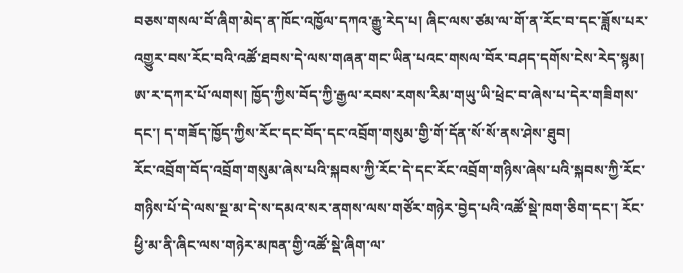བཅས་གསལ་བོ་ཞིག་མེད་ན་ཁོང་འཁྱོལ་དཀའ་རྒྱུ་རེད་པ། ཞིང་ལས་ཙམ་ལ་གོ་ན་རོང་བ་དང་ཟློས་པར་འགྱུར་བས་རོང་བའི་འཚོ་ཐབས་དེ་ལས་གཞན་གང་ཡིན་པའང་གསལ་བོར་བཤད་དགོས་ངེས་རེད་སྙམ།
ཨ་ར་དཀར་པོ་ལགས། ཁྱོད་ཀྱིས་བོད་ཀྱི་རྒྱལ་རབས་རགས་རིམ་གཡུ་ཡི་ཕྲེང་བ་ཞེས་པ་དེར་གཟིགས་དང་། ད་གཟོད་ཁྱོད་ཀྱིས་རོང་དང་བོད་དང་འབྲོག་གསུམ་གྱི་གོ་དོན་སོ་སོ་ནས་ཤེས་ཐུབ།
རོང་འབྲོག་བོད་འབྲོག་གསུམ་ཞེས་པའི་སྐབས་ཀྱི་རོང་དེ་དང་རོང་འབྲོག་གཉིས་ཞེས་པའི་སྐབས་ཀྱི་རོང་གཉིས་པོ་དེ་ལས་སྔ་མ་དེ་ས་དམའ་སར་ནགས་ལས་གཙོར་གཉེར་བྱེད་པའི་འཚོ་སྡེ་ཁག་ཅིག་དང་། རོང་ཕྱི་མ་ནི་ཞིང་ལས་གཉེར་མཁན་གྱི་འཚོ་སྡེ་ཞིག་ལ་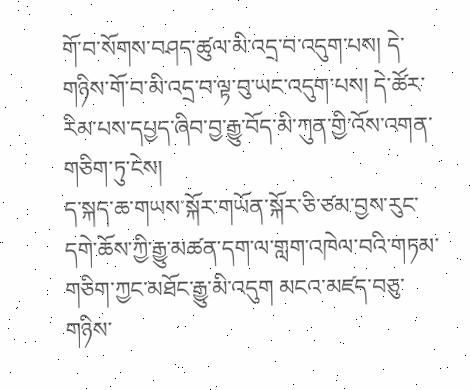གོ་བ་སོགས་བཤད་ཚུལ་མི་འདྲ་བ་འདུག་པས། དེ་གཉིས་གོ་བ་མི་འདྲ་བ་ལྟ་བུ་ཡང་འདུག་པས། དེ་ཚོར་རིམ་པས་དཔྱད་ཞིབ་བྱ་རྒྱུ་བོད་མི་ཀུན་གྱི་འོས་འགན་གཅིག་ཏུ་ངེས།
ད་སྐད་ཆ་གཡས་སྐོར་གཡོན་སྐོར་ཅི་ཙམ་བྱས་རུང་དགེ་ཆོས་ཀྱི་རྒྱུ་མཚན་དག་ལ་གླག་འཁེལ་བའི་གཏམ་གཅིག་ཀྱང་མཐོང་རྒྱུ་མི་འདུག མངའ་མཛད་བཅུ་གཉིས་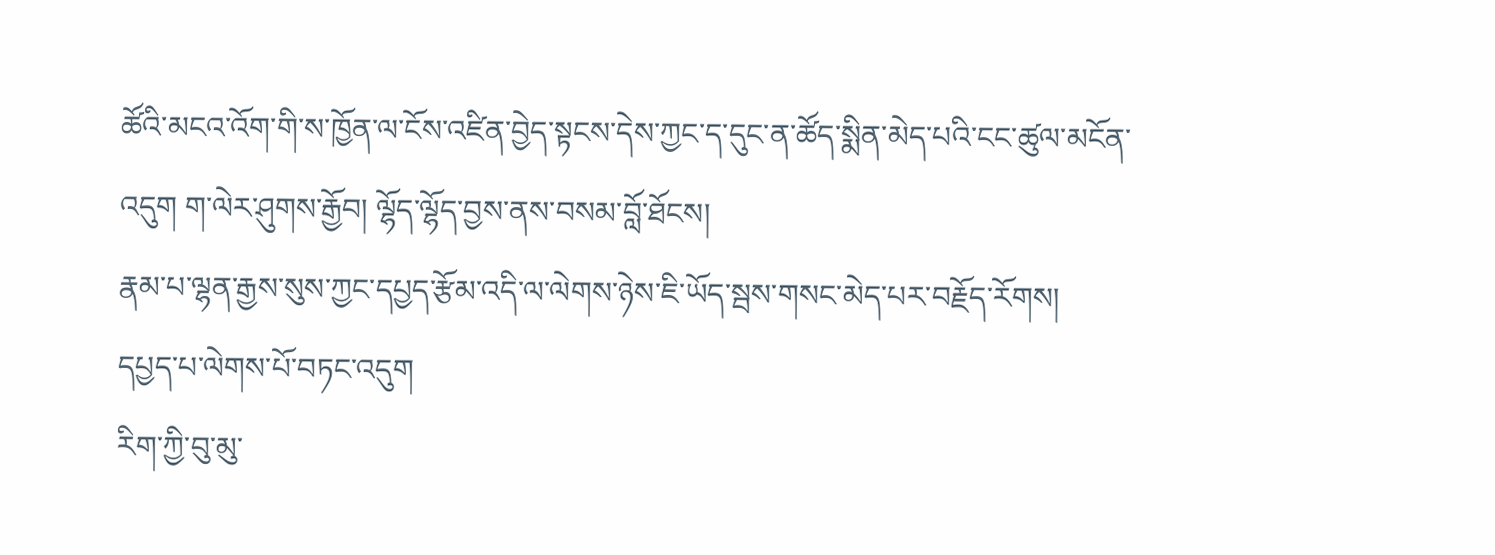ཚོའི་མངའ་འོག་གི་ས་ཁྱོན་ལ་ངོས་འཛིན་བྱེད་སྟངས་དེས་ཀྱང་ད་དུང་ན་ཚོད་སྨིན་མེད་པའི་ངང་ཚུལ་མངོན་འདུག ག་ལེར་ཤུགས་རྒྱོབ། ལྷོད་ལྷོད་བྱས་ནས་བསམ་བློ་ཐོངས།
རྣམ་པ་ལྷན་རྒྱས་སུས་ཀྱང་དཔྱད་རྩོམ་འདི་ལ་ལེགས་ཉེས་ཇི་ཡོད་སྦས་གསང་མེད་པར་བརྗོད་རོགས།
དཔྱད་པ་ལེགས་པོ་བཏང་འདུག
རིག་ཀྱི་བུ་མུ་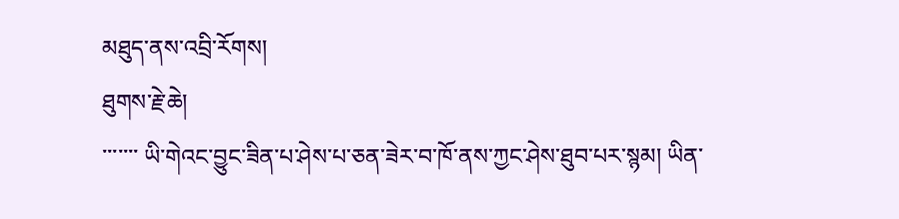མཐུད་ནས་འབྲི་རོགས།
ཐུགས་རྗེ་ཆེ།
་་་་་་་ ཡི་གེའང་བྱུང་ཟིན་པ་ཤེས་པ་ཅན་ཟེར་བ་ཁོ་ནས་ཀྱང་ཤེས་ཐུབ་པར་སྙམ། ཡིན་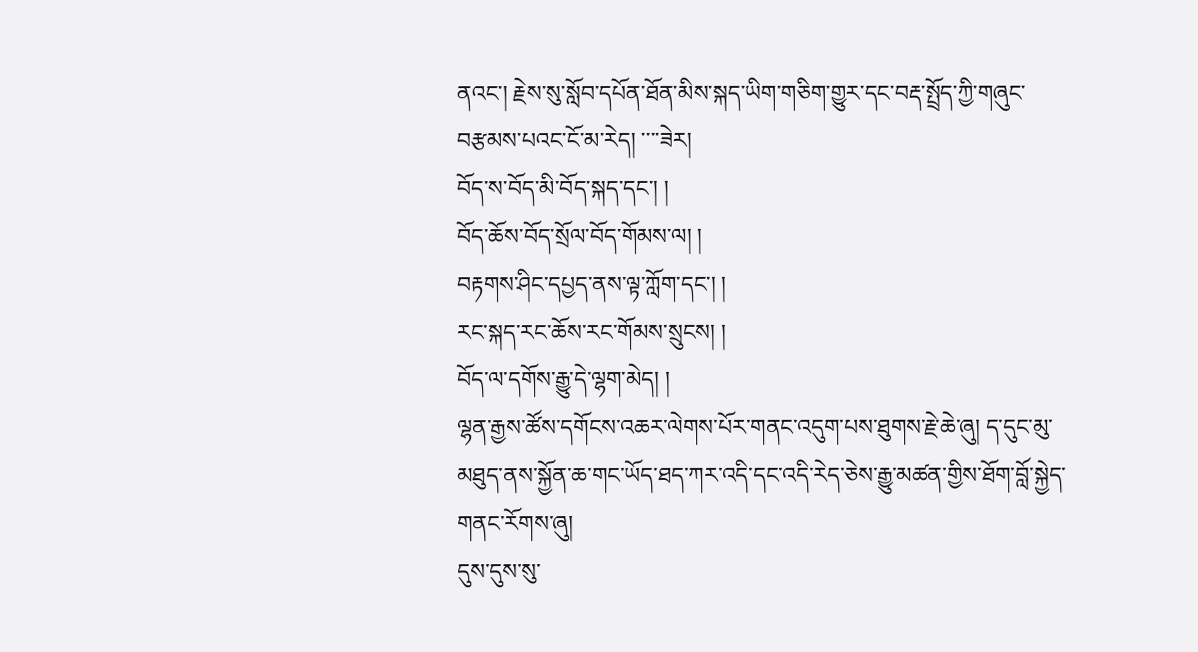ནའང་། རྗེས་སུ་སློབ་དཔོན་ཐོན་མིས་སྐད་ཡིག་གཅིག་གྱུར་དང་བརྡ་སྤྲོད་ཀྱི་གཞུང་བརྩམས་པའང་ངོ་མ་རེད། ་་་་ཟེར།
བོད་ས་བོད་མི་བོད་སྐད་དང་། །
བོད་ཆོས་བོད་སྲོལ་བོད་གོམས་ལ། །
བརྟགས་ཤིང་དཔྱད་ནས་ལྟ་ཀློག་དང་། །
རང་སྐད་རང་ཆོས་རང་གོམས་སྲུངས། །
བོད་ལ་དགོས་རྒྱུ་དེ་ལྷག་མེད། །
ལྷན་རྒྱས་ཚོས་དགོངས་འཆར་ལེགས་པོར་གནང་འདུག་པས་ཐུགས་རྗེ་ཆེ་ཞུ། ད་དུང་མུ་མཐུད་ནས་སྐྱོན་ཆ་གང་ཡོད་ཐད་ཀར་འདི་དང་འདི་རེད་ཅེས་རྒྱུ་མཚན་གྱིས་ཐོག་བློ་སྐྱེད་གནང་རོགས་ཞུ།
དུས་དུས་སུ་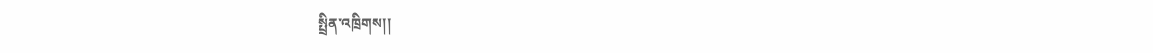སྤྲིན་འཁྲིགས།།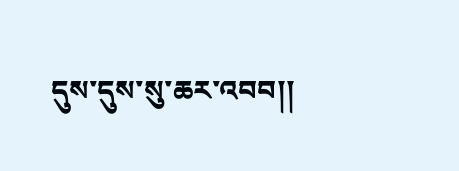དུས་དུས་སུ་ཆར་འབབ།།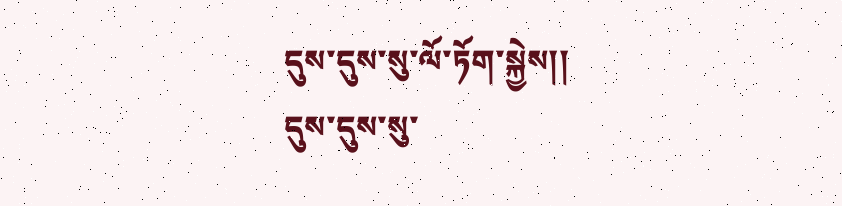དུས་དུས་སུ་ལོ་ཏོག་སྐྱེས།།
དུས་དུས་སུ་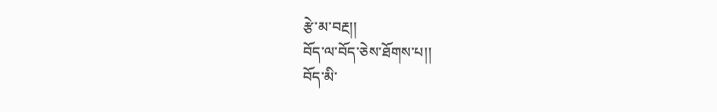རྩེ་མ་བརྔ།།
བོད་ལ་བོད་ཅེས་ཐོགས་པ།།
བོད་མི་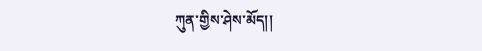ཀུན་གྱིས་ཤེས་མོད།།